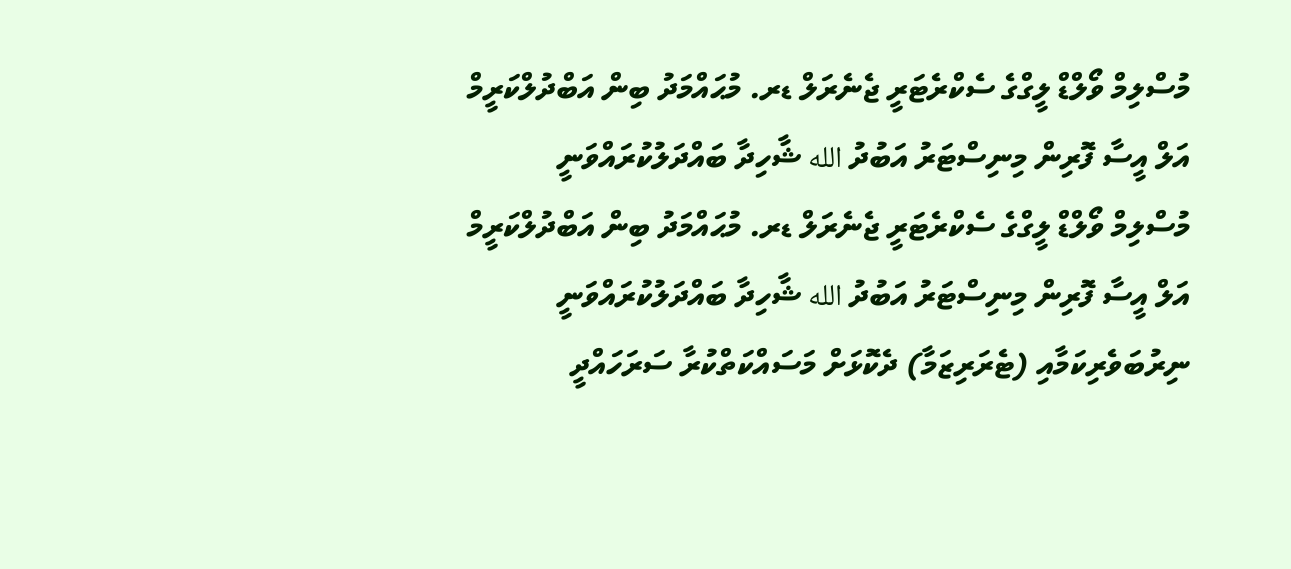މުސްލިމް ވޯލްޑް ލީގްގެ ސެކްރެޓަރީ ޖެނެރަލް ޑރ. މުޙައްމަދު ބިން އަބްދުލްކަރީމް އަލް އީސާ ފޮރިން މިނިސްޓަރު އަބުދު الله ޝާހިދާ ބައްދަލުކުރައްވަނީ
މުސްލިމް ވޯލްޑް ލީގްގެ ސެކްރެޓަރީ ޖެނެރަލް ޑރ. މުޙައްމަދު ބިން އަބްދުލްކަރީމް އަލް އީސާ ފޮރިން މިނިސްޓަރު އަބުދު الله ޝާހިދާ ބައްދަލުކުރައްވަނީ
ނިރުބަވެރިކަމާއި (ޓެރަރިޒަމާ) ދެކޮޅަށް މަސައްކަތްކުރާ ސަރަހައްދީ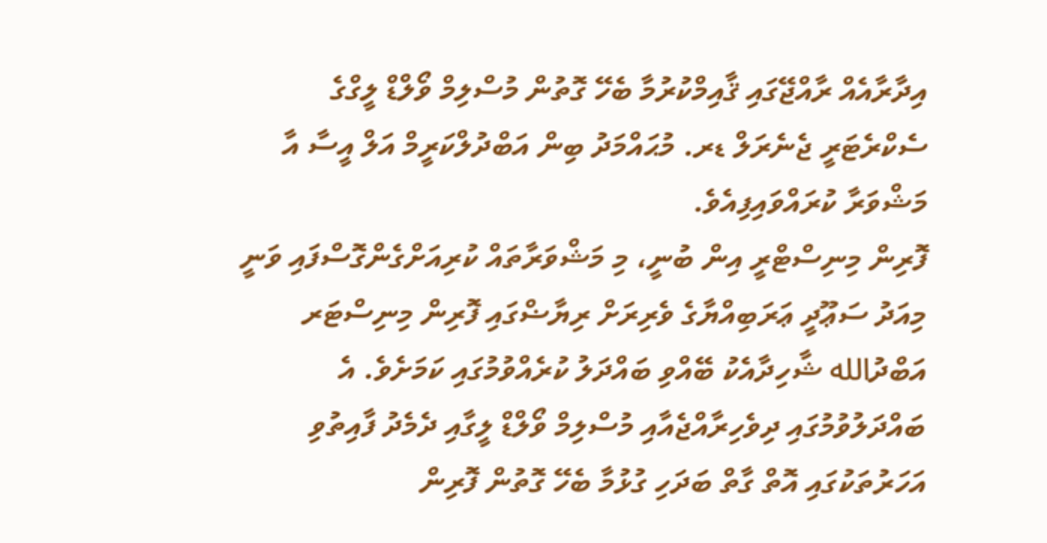އިދާރާއެއް ރާއްޖޭގައި ޤާއިމްކުރުމާ ބެހޭ ގޮތުން މުސްލިމް ވޯލްޑް ލީގްގެ ސެކްރެޓަރީ ޖެނެރަލް ޑރ. މުޙައްމަދު ބިން އަބްދުލްކަރީމް އަލް އީސާ އާ މަޝްވަރާ ކުރައްވައިފިއެވެ.
ފޮރިން މިނިސްޓްރީ އިން ބުނީ، މި މަޝްވަރާތައް ކުރިއަށްގެންގޮސްފައި ވަނީ މިއަދު ސަޢޫދީ ޢަރަބިއްޔާގެ ވެރިރަށް ރިޔާޟްގައި ފޮރިން މިނިސްޓަރ އަބްދުالله ޝާހިދާއެކު ބޭއްވި ބައްދަލު ކުރެއްވުމުގައި ކަމަށެވެ. އެ ބައްދަލުވުމުގައި ދިވެހިރާއްޖެއާއި މުސްލިމް ވޯލްޑް ލީގާއި ދެމެދު ފާއިތުވި އަހަރުތަކުގައި އޮތް ގާތް ބަދަހި ގުޅުމާ ބެހޭ ގޮތުން ފޮރިން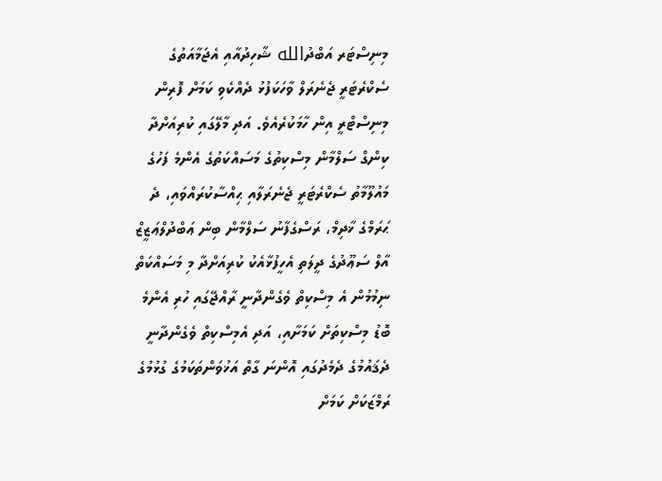މިނިސްޓަރ އަބްދުالله ޝާހިދުއާއި އެޖަމާއަތުގެ ސެކްރެޓަރީ ޖެނެރަލް ވާހަކަފުޅު ދެއްކެވި ކަމަށް ފޮރިން މިނިސްޓްރީ އިން ހާމަކުރެއެވެ. އަދި މާލޭގައި ކުރިއަށްދާ ކިންގް ސަލްމާން މިސްކިތުގެ މަސައްކަތުގެ އެންމެ ފަހުގެ މައުލޫމާތު ސެކްރެޓަރީ ޖެނެރަލާއި ޙިއްސާކުރައްވައި، ދެ ޙަރަމްގެ ޚާދިމް، ރަސްގެފާނު ސަލްމާން ބިން ޢަބްދުލްޢަޒީޒް އާލް ސަޢޫދުގެ ދީލަތި އެހީފުޅާއެކު ކުރިއަށްދާ މި މަސައްކަތް ނިމުމުން އެ މިސްކިތް ވެގެންދާނީ ރާއްޖޭގައި ހުރި އެންމެ ބޮޑު މިސްކިތަށް ކަމަށާއި، އަދި އެމިސްކިތް ވެގެންދާނީ ދެޤައުމުގެ ދެމެދުގައި އޮންނަ ގާތް އަޚުވަންތަކަމުގެ ގުޅުމުގެ ރަމްޒަކަށް ކަމަށް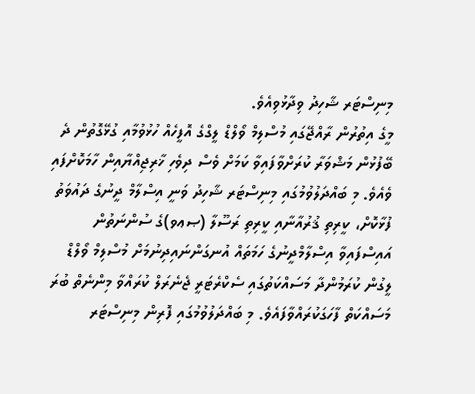މިނިސްޓަރ ޝާހިދު ވިދާޅުވިއެވެ.
މީގެ އިތުރުން ރާއްޖޭގައި މުސްލިމް ވޯލްޑް ލީގްގެ އޮފީހެއް ހުޅުވުމާއި ގުޅޭގޮތުން ދެ ބޭފުޅުން މަޝްވަރާ ކުރަށްވާފައިވާ ކަމަށް ވެސް ދިވެހި ޚާރިޖިއްޔާއިން ހާމަކޮށްފައި ވެއެވެ. މި ބައްދަލުވުމުގައި މިނިސްޓަރ ޝާހިދު ވަނީ އިސްލާމް ދީނުގެ ދައުވަތު ފުޅާކޮށް، ކީރިތި ޤުރުއާނާއި ކީރިތި ރަސޫލާ (ޞޢވ)ގެ ސުންނަތުން އައިސްފައިވާ އިސްލާމްދީނުގެ ހަމަތައް އުނގަންނައިދިނުމަށް މުސްލިމް ވޯލްޑް ލީގުން ކުރަމުންދާ މަސައްކަތުގައި ސެކްރެޓަރީ ޖެނެރަލް ކުރައްވާ މިންނެތް ބުރަ މަސައްކަތް ފާހަގަކުރައްވާފައެވެ. މި ބައްދަލުވުމުގައި ފޮރިން މިނިސްޓަރ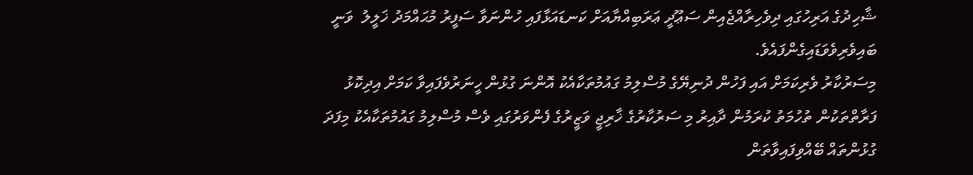ޝާހިދުގެ އަރިހުގައި ދިވެހިރާއްޖެއިން ސަޢޫދީ ޢަރަބިއްޔާއަށް ކަނޑައަޅާފައި ހުންނަވާ ސަފީރު މުޙައްމަދު ޚަލީލު  ވަނީ ބައިވެރިވެވަޑައިގެންފައެވެ.
މިސަރުކާރު ވެރިކަމަށް އައި ފަހުން ދުނިޔޭގެ މުސްލިމު ގައުމުތަކާއެކު އޮންނަ ގުޅުން ހީނަރުވެފައިވާ ކަމަށް އިދިކޮޅު ފަރާތްތަކުން ތުހުމަތު ކުރަމުން ދާއިރު މި ސަރުކާރުގެ ޚާރިޖީ ވަޒީރުގެ ފެންވަރުގައި ވެސް މުސްލިމު ގައުމުތަކާއެކު މިފަދަ ގުޅުންތައް ބޭއްވިފައިވާތަން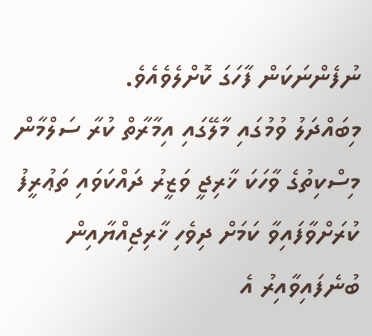ނުފެންނަކަން ފާހަގަ ކޮށްލެވެއެވެ.
މިބައްދަލު ވުމުގައި މާލޭގައި އިމާރާތް ކުރާ ސަލްމާން މިސްކިތުގެ ވާހަކަ ޚާރިޖީ ވަޒީރު ދައްކަވައި ތަޢުރީފު ކުރަށްވާފައިވާ ކަމަށް ދިވެހި ޚާރިޖިއްޔާއިން ބުނެފައިވާއިރު އެ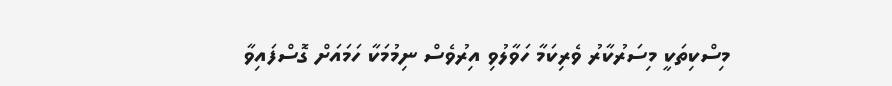މިސްކިތަކީ މިސަރުކާރު ވެރިކަމާ ހަވާލުވި އިރުވެސް ނިމުމަކާ ހަމައަށް ގޮސްފައިވާ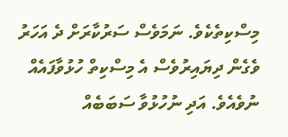މިސްކިތެކެވެ. ނަމަވެސް ސަރުކާރަށް ދެ އަހަރު ވެގެން ދިޔައިރުވެސް އެ މިސްކިތް ހުޅުވާފައެއް ނުވެއެވެ. އަދި ނުހުޅުވާ ސަބަބެއް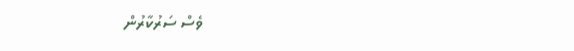ވެސް ސަރުކާރުން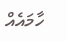ހާމައެއް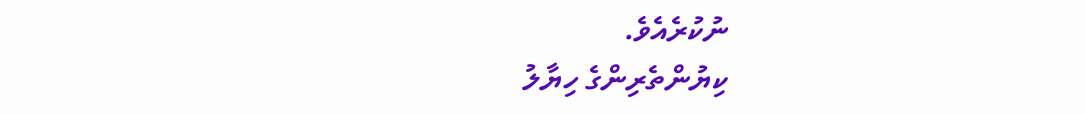ނުކުރެއެވެ.
ކިޔުންތެރިންގެ ހިޔާލު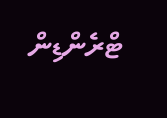ޓްރެންޑިން